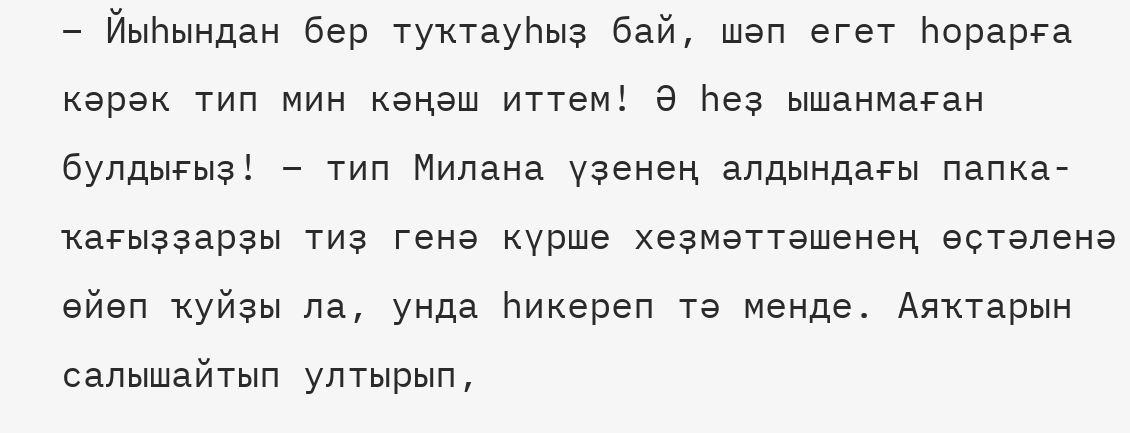– Йыһындан бер туҡтауһыҙ бай, шәп егет һорарға кәрәк тип мин кәңәш иттем! Ә һеҙ ышанмаған булдығыҙ! – тип Милана үҙенең алдындағы папка-ҡағыҙҙарҙы тиҙ генә күрше хеҙмәттәшенең өҫтәленә өйөп ҡуйҙы ла, унда һикереп тә менде. Аяҡтарын салышайтып ултырып,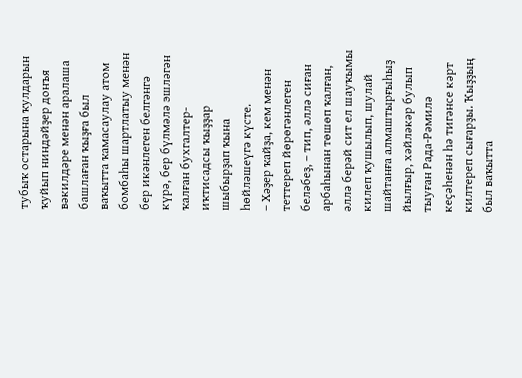тубыҡ остарына ҡулдарын ҡуйып ниндәйҙер донъя вәкилдәре менән аралаша башлаған ҡыҙға был ваҡытта ҡамасаулау атом бомбаһы шартлатыу менән бер икәнлеген белгәнгә күрә, бер бүлмәлә эшләгән ҡалған бухгалтер-иҡтисадсы ҡыҙҙар шыбырҙап ҡына һөйләшеүгә күсте.
– Хәҙер ҡайҙа, кем менән теттереп йөрөгәнлеген беләбеҙ, – тип, әллә сиған арбаһынан төшөп ҡалған, әллә берәй сит ел шауҡымы килеп ҡушылып, шулай шайтанға алмаштырғыһыҙ йылғыр, хәйләкәр булып тыуған Рада-Рәмилә кеҫәһенән һә тигәнсе кәрт килтереп сығарҙы. Ҡыҙҙың был ваҡытта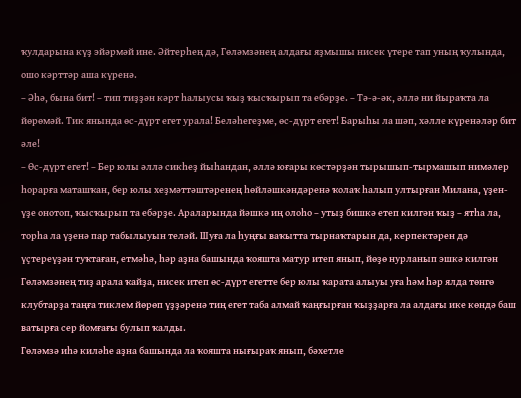ҡулдарына күҙ эйәрмәй ине. Әйтерһең дә, Гөләмзәнең алдағы яҙмышы нисек үтере тап уның ҡулында, ошо кәрттәр аша күренә.
– Әһә, бына бит! – тип тиҙҙән кәрт һалыусы ҡыҙ ҡысҡырып та ебәрҙе. – Тә-ә-әк, әллә ни йыраҡта ла йөрөмәй. Тик янында өс-дүрт егет урала! Беләһегеҙме, өс-дүрт егет! Барыһы ла шәп, хәлле күренәләр бит әле!
– Өс-дүрт егет! – Бер юлы әллә сикһеҙ йыһандан, әллә юғары көстәрҙән тырышып-тырмашып нимәлер һорарға маташҡан, бер юлы хеҙмәттәштәренең һөйләшкәндәренә ҡолаҡ һалып ултырған Милана, үҙен-үҙе онотоп, ҡысҡырып та ебәрҙе. Араларында йәшкә иң олоһо – утыҙ бишкә етеп килгән ҡыҙ – ятһа ла, торһа ла үҙенә пар табылыуын теләй. Шуға ла һуңғы ваҡытта тырнаҡтарын да, керпектәрен дә үҫтереүҙән туҡтаған, етмәһә, һәр аҙна башында ҡояшта матур итеп янып, йөҙө нурланып эшкә килгән Гөләмзәнең тиҙ арала ҡайҙа, нисек итеп өс-дүрт егетте бер юлы ҡарата алыуы уға һәм һәр ялда төнгө клубтарҙа таңға тиклем йөрөп үҙҙәренә тиң егет таба алмай ҡаңғырған ҡыҙҙарға ла алдағы ике көндә баш ватырға сер йомғағы булып ҡалды.
Гөләмзә иһә киләһе аҙна башында ла ҡояшта нығыраҡ янып, бәхетле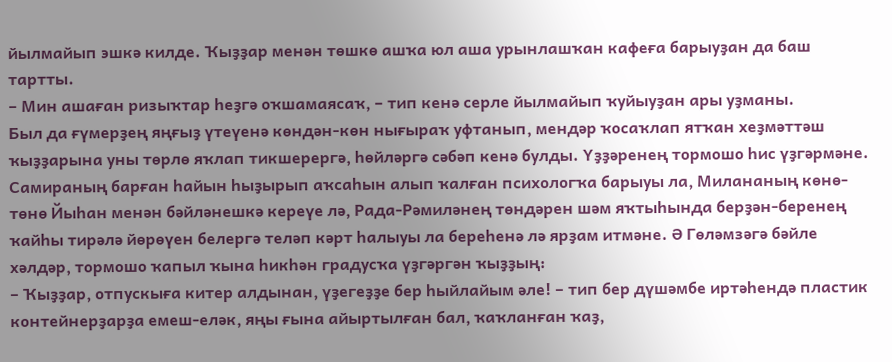йылмайып эшкә килде. Ҡыҙҙар менән төшкө ашҡа юл аша урынлашҡан кафеға барыуҙан да баш тартты.
– Мин ашаған ризыҡтар һеҙгә оҡшамаясаҡ, – тип кенә серле йылмайып ҡуйыуҙан ары уҙманы.
Был да ғүмерҙең яңғыҙ үтеүенә көндән-көн нығыраҡ уфтанып, мендәр ҡосаҡлап ятҡан хеҙмәттәш ҡыҙҙарына уны төрлө яҡлап тикшерергә, һөйләргә сәбәп кенә булды. Үҙҙәренең тормошо һис үҙгәрмәне. Самираның барған һайын һыҙырып аҡсаһын алып ҡалған психологҡа барыуы ла, Милананың көнө-төнө Йыһан менән бәйләнешкә кереүе лә, Рада-Рәмиләнең төндәрен шәм яҡтыһында берҙән-беренең ҡайһы тирәлә йөрөүен белергә теләп кәрт һалыуы ла береһенә лә ярҙам итмәне. Ә Гөләмзәгә бәйле хәлдәр, тормошо ҡапыл ҡына һикһән градусҡа үҙгәргән ҡыҙҙың:
– Ҡыҙҙар, отпускыға китер алдынан, үҙегеҙҙе бер һыйлайым әле! – тип бер дүшәмбе иртәһендә пластик контейнерҙарҙа емеш-еләк, яңы ғына айыртылған бал, ҡаҡланған ҡаҙ,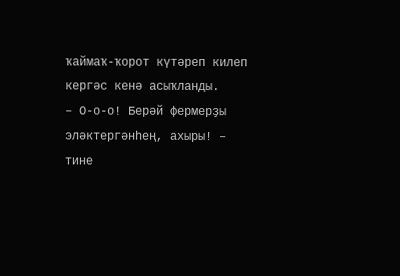ҡаймаҡ-ҡорот күтәреп килеп кергәс кенә асыҡланды.
– О-о-о! Берәй фермерҙы эләктергәнһең, ахыры! – тине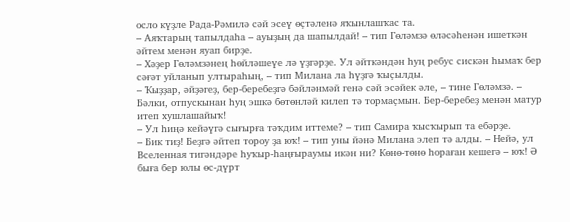осло күҙле Рада-Рәмилә сәй эсеү өҫтәленә яҡынлашҡас та.
– Аяҡтарың тапылдаһа – ауыҙың да шапылдай! – тип Гөләмзә өләсәһенән ишеткән әйтем менән яуап бирҙе.
– Хәҙер Гөләмзәнең һөйләшеүе лә үҙгәрҙе. Ул әйткәндән һуң ребус сискән һымаҡ бер сәғәт уйланып ултыраһың, – тип Милана ла һүҙгә ҡыҫылды.
– Ҡыҙҙар, әйҙәгеҙ, бер-беребеҙгә бәйләнмәй генә сәй эсәйек әле, – тине Гөләмзә. – Бәлки, отпускынан һуң эшкә бөтөнләй килеп тә тормаҫмын. Бер-беребеҙ менән матур итеп хушлашайыҡ!
– Ул һиңә кейәүгә сығырға тәҡдим иттеме? – тип Самира ҡысҡырып та ебәрҙе.
– Бик тиҙ! Беҙгә әйтеп тороу ҙа юҡ! – тип уны йәнә Милана элеп тә алды. – Нейә, ул Вселенная тигәндәре һуҡыр-һаңғыраумы икән ни? Көнө-төнө һораған кешегә – юҡ! Ә быға бер юлы өс-дүрт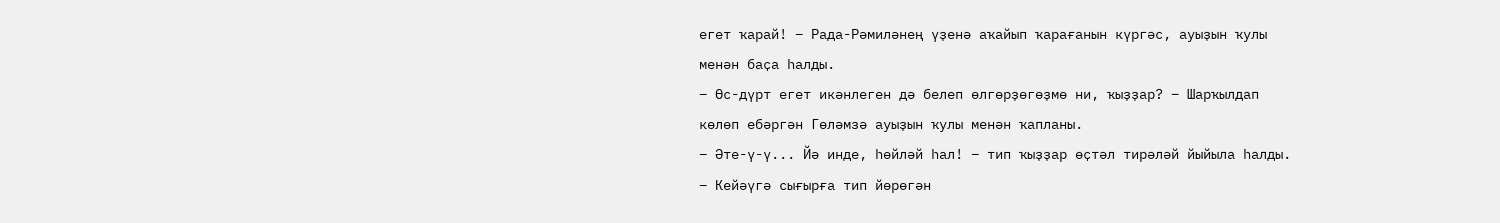егет ҡарай! – Рада-Рәмиләнең үҙенә аҡайып ҡарағанын күргәс, ауыҙын ҡулы менән баҫа һалды.
– Өс-дүрт егет икәнлеген дә белеп өлгөрҙөгөҙмө ни, ҡыҙҙар? – Шарҡылдап көлөп ебәргән Гөләмзә ауыҙын ҡулы менән ҡапланы.
– Әте-ү-ү... Йә инде, һөйләй һал! – тип ҡыҙҙар өҫтәл тирәләй йыйыла һалды.
– Кейәүгә сығырға тип йөрөгән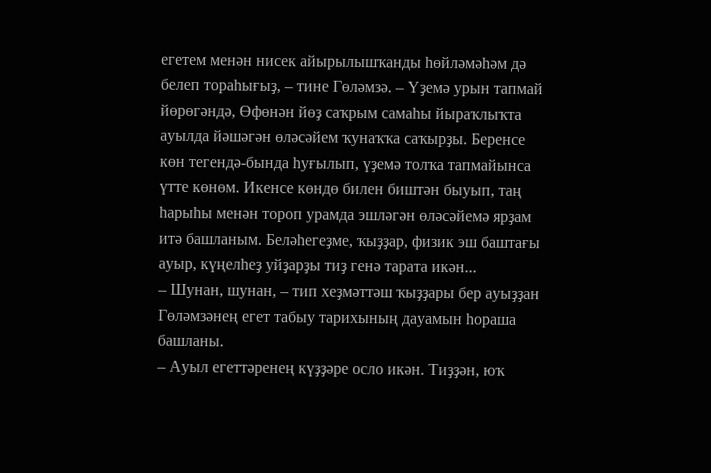егетем менән нисек айырылышҡанды һөйләмәһәм дә белеп тораһығыҙ, – тине Гөләмзә. – Үҙемә урын тапмай йөрөгәндә, Өфөнән йөҙ саҡрым самаһы йыраҡлыҡта ауылда йәшәгән өләсәйем ҡунаҡҡа саҡырҙы. Беренсе көн тегендә-бында һуғылып, үҙемә толҡа тапмайынса үтте көнөм. Икенсе көндө билен биштән быуып, таң һарыһы менән тороп урамда эшләгән өләсәйемә ярҙам итә башланым. Беләһегеҙме, ҡыҙҙар, физик эш баштағы ауыр, күңелһеҙ уйҙарҙы тиҙ генә тарата икән...
– Шунан, шунан, – тип хеҙмәттәш ҡыҙҙары бер ауыҙҙан Гөләмзәнең егет табыу тарихының дауамын һораша башланы.
– Ауыл егеттәренең күҙҙәре осло икән. Тиҙҙән, юҡ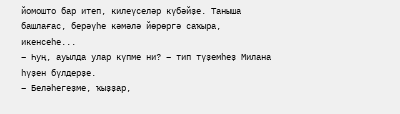йомошто бар итеп, килеүселәр күбәйҙе. Таныша башлағас, берәүһе кәмәлә йөрөргә саҡыра, икенсеһе...
– Һуң, ауылда улар күпме ни? – тип түҙемһеҙ Милана һүҙен бүлдерҙе.
– Беләһегеҙме, ҡыҙҙар,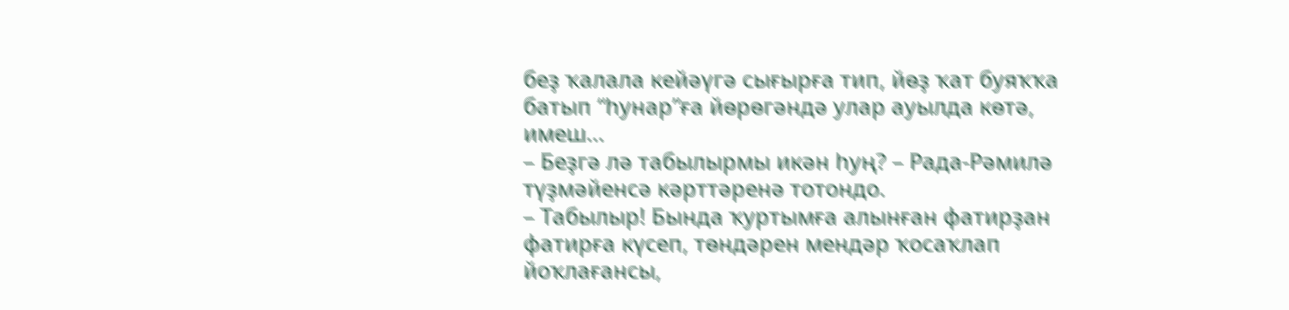беҙ ҡалала кейәүгә сығырға тип, йөҙ ҡат буяҡҡа батып “һунар”ға йөрөгәндә улар ауылда көтә, имеш...
– Беҙгә лә табылырмы икән һуң? – Рада-Рәмилә түҙмәйенсә кәрттәренә тотондо.
– Табылыр! Бында ҡуртымға алынған фатирҙан фатирға күсеп, төндәрен мендәр ҡосаҡлап йоҡлағансы,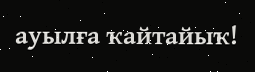ауылға ҡайтайыҡ!